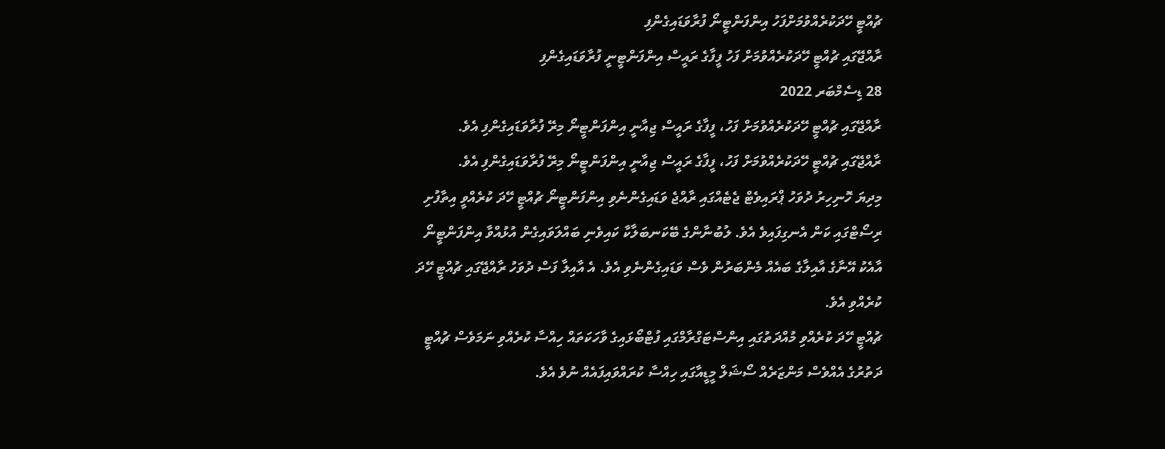ޗުއްޓީ ހޭދަކުރެއްވުމަށްފަހު އިންފަންޓީނޯ ފުރާވަޑައިގެންފި
ރާއްޖޭގައި ޗުއްޓީ ހޭދަކުރެއްވުމަށް ފަހު ފީފާގެ ރައީސް އިންފަންޓީނީ ފުރާވަޑައިގެންފި
28 ޑިސެމްބަރ 2022
ރާއްޖޭގައި ޗުއްޓީ ހޭދަކުރެއްވުމަށް ފަހު، ފީފާގެ ރައީސް ޖިއާނީ އިންފަންޓީނޯ މިރޭ ފުރާވަޑައިގެންފި އެވެ.
ރާއްޖޭގައި ޗުއްޓީ ހޭދަކުރެއްވުމަށް ފަހު، ފީފާގެ ރައީސް ޖިއާނީ އިންފަންޓީނޯ މިރޭ ފުރާވަޑައިގެންފި އެވެ.
މިދިޔަ ހޮނިހިރު ދުވަހު ޕްރައިވެޓް ޖެޓެއްގައި ރާއްޖެ ވަޑައިގެންނެވި އިންފަންޓީނޯ ޗުއްޓީ ހޭދަ ކުރެއްވީ އިތާފުށި ރިސޯޓްގައި ކަން އެނގިފައިވެ އެވެ. ލުބުނާންގެ ބޭކަނބަލާކާ ކައިވެނި ބައްލަވައިގެން އުޅުއްވާ އިންފަންޓީނޯ އާއެކު އޭނާގެ އާއިލާގެ ބައެއް މެންބަރުން ވެސް ވަޑައިގެންނެވި އެވެ. އެ އާއިލާ ފަސް ދުވަހު ރާއްޖޭގައި ޗުއްޓީ ހޭދަ ކުރެއްވި އެވެ.
ޗުއްޓީ ހޭދަ ކުރެއްވި މުއްދަތުގައި އިންސްޓަގްރާމްގައި ފުޓްބޯޅައިގެ ވާހަކަތައް ހިއްސާ ކުރެއްވި ނަމަވެސް ޗުއްޓީ ދަތުރުގެ އެއްވެސް މަންޒަރެއް ސޯޝަލް މީޑީއާގައި ހިއްސާ ކުރައްވައިފައެއް ނުވެ އެވެ.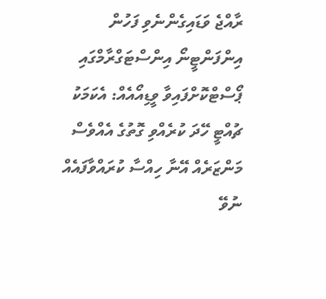ރާއްޖެ ވަޑައިގެންނެވި ފަހުން އިންފަންޓީނޯ އިންސްޓަގްރާމްގައި ޕޯސްޓްކޮށްފައިވާ ވީޑިއޯއެއް: އެކަމަކު ޗުއްޓީ ހޭދަ ކުރެއްވި ގޮތުގެ އެއްވެސް މަންޒަރެއް އޭނާ ހިއްސާ ކުރައްވާފައެއް ނުވޭ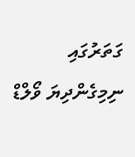ގަތަރުގައި ނިމިގެންދިޔަ ވޯލްޑް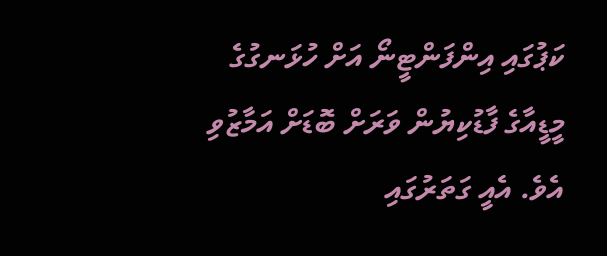ކަޕުގައި އިންފަންޓީނޯ އަށް ހުޅަނގުގެ މީޑީއާގެ ފާޑުކިޔުން ވަރަށް ބޮޑަށް އަމާޒުވި އެވެ. އެއީ ގަތަރުގައި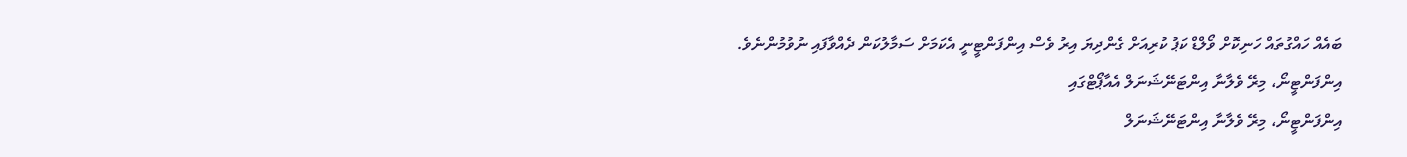ބައެއް ހައްގުތައް ހަނިކޮށް ވޯލްޑް ކަޕު ކުރިއަށް ގެންދިޔަ އިރު ވެސް އިންފަންޓީނީ އެކަމަށް ސަމާލުކަން ދެއްވާފައި ނުވުމުންނެވެ.
އިންފަންޓީނޯ، މިރޭ ވެލާނާ އިންޓަނޭޝަނަލް އެއާޕޯޓްގައި
އިންފަންޓީނޯ، މިރޭ ވެލާނާ އިންޓަނޭޝަނަލް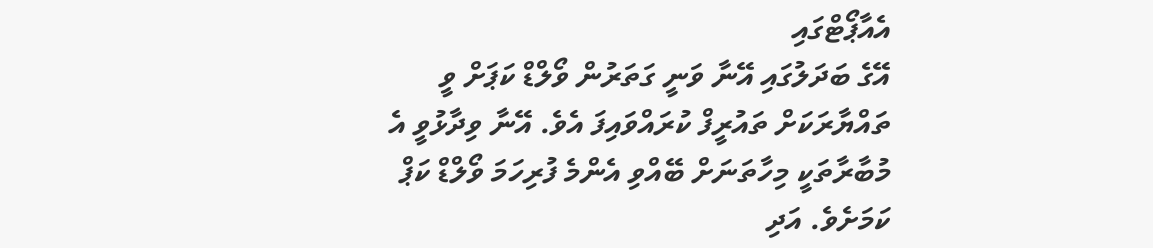އެއާޕޯޓްގައި
އޭގެ ބަދަލުގައި އޭނާ ވަނީ ގަތަރުން ވޯލްޑް ކަޕަށް ވީ ތައްޔާރަކަށް ތައުރީފް ކުރައްވައިފަ އެވެ. އޭނާ ވިދާޅުވީ އެ މުބާރާތަކީ މިހާތަނަށް ބޭއްވި އެންމެ ފުރިހަމަ ވޯލްޑް ކަޕް ކަމަށެވެ. އަދި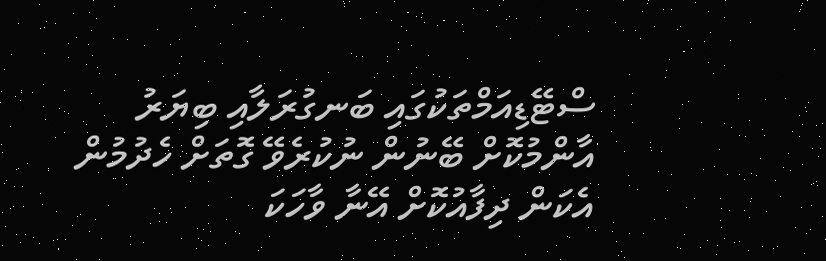ސްޓޭޑިއަމްތަކުގައި ބަނގުރަލާއި ބިޔަރު އާންމުކޮށް ބޭނުން ނުކުރެވޭ ގޮތަށް ހެދުމުން އެކަން ދިފާއުކޮށް އޭނާ ވާހަކަ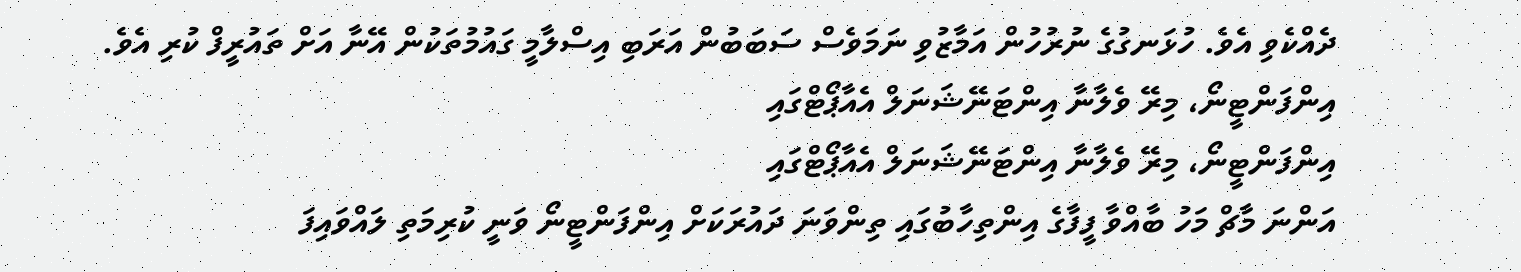ދެއްކެވި އެވެ. ހުޅަނގުގެ ނުރުހުން އަމާޒުވި ނަމަވެސް ސަބަބުން އަރަބި އިސްލާމީ ގައުމުތަކުން އޭނާ އަށް ތައުރީފް ކުރި އެވެ.
އިންފަންޓީނޯ، މިރޭ ވެލާނާ އިންޓަނޭޝަނަލް އެއާޕޯޓްގައި
އިންފަންޓީނޯ، މިރޭ ވެލާނާ އިންޓަނޭޝަނަލް އެއާޕޯޓްގައި
އަންނަ މާޗް މަހު ބާއްވާ ފީފާގެ އިންތިހާބުގައި ތިންވަނަ ދައުރަކަށް އިންފަންޓީނޯ ވަނީ ކުރިމަތި ލައްވައިފަ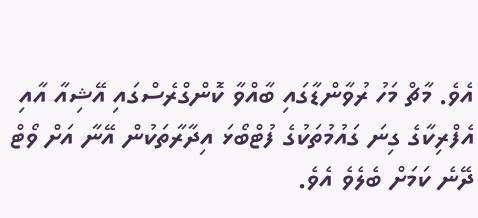އެވެ. މާޗް މަހު ރުވާންޑާގައި ބާއްވާ ކޮންގްރެސްގައި އޭޝިއާ އާއި އެފްރިކާގެ ގިނަ ގައުމުތަކުގެ ފުޓްބޯޅަ އިދާރާތަކުން އޭނާ އަށް ވޯޓް ދޭނެ ކަމަށް ބެލެވެ އެވެ.